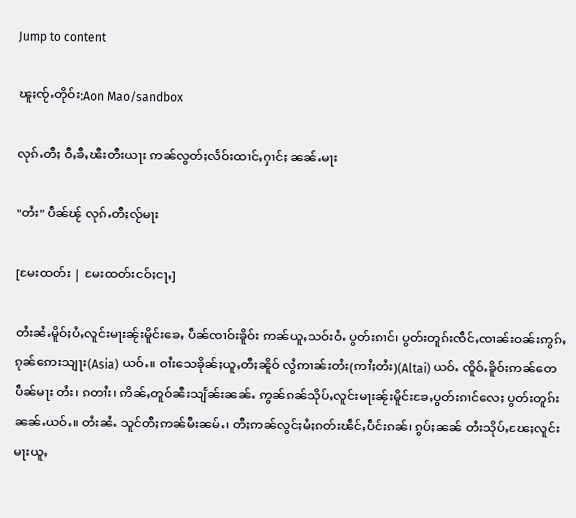Jump to content

ၽူႈၸႂ်ႉတိုဝ်း:Aon Mao/sandbox

လုၵ်ႉတီႈ ဝီႇၶီႇၽီးတီးယႃး ဢၼ်လွတ်ႈလႅဝ်းထၢင်ႇႁၢင်ႈ ၼၼ်ႉမႃး

"တႆး" ပဵၼ်ၽႂ် လုၵ်ႉတီႈလႂ်မႃး

[မႄးထတ်း | မႄးထတ်းငဝ်ႈငႃႇ]

တႆးၼႆႉမိူဝ်ႈပႆႇလူင်းမႃးၼႂ်းမိူင်းၶေႇ ပဵၼ်ၸၢဝ်းၶိူဝ်း ဢၼ်ယူႇသဝ်းဝႆႉ ပွတ်းၵၢင်၊ ပွတ်းတူၵ်းၸဵင်ႇၸၢၼ်းဝၼ်းဢွၵ်ႇ ၵုၼ်ဢေးသျႃး(Asia) ယဝ်ႉ။ ဝၢႆးသေၶိုၼ်ႈယူႇတီႈၼိူဝ် လွႆဢၢၼ်းတႆး(ဢၢႆႈတႆး)(Altai) ယဝ်ႉ ၸိူဝ်ႉၶိူဝ်းဢၼ်တေပဵၼ်မႃး တႆး၊ ၵတၢႆး၊ ဢိၼ်ႇတူဝ်ၼီးသျႅၼ်းၼၼ်ႉ ဢွၼ်ၵၼ်သိုပ်ႇလူင်းမႃးၼႂ်းမိူင်းၶႄႇပွတ်းၵၢင်လေႈ ပွတ်းတူၵ်းၼၼ်ႉယဝ်ႉ။ တႆးၼႆႉ သူင်တီႈဢၼ်မီးၼမ်ႉ၊ တီႈဢၼ်လွင်ႈမႆႈၵတ်းၽဵင်ႇပဵင်းၵၼ်၊ ၵွပ်ႈၼၼ် တႆးသိုပ်ႇၽႄႈလူင်းမႃးယူႇ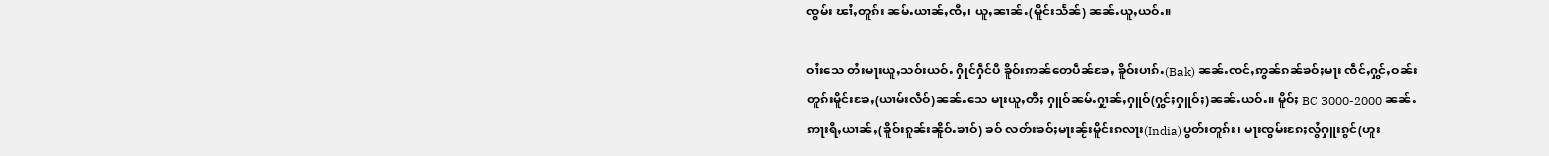ၸွမ်း ၽၢႆႇတူၵ်း ၼမ်ႉယၢၼ်ႇၸီႇ၊ ယူႇၼၢၼ်ႉ(မိူင်းသႅၼ်) ၼၼ်ႉယူႇယဝ်ႉ။

ဝၢႆးသေ တႆးမႃးယူႇသဝ်းယဝ်ႉ ႁိုင်ႁဵင်ပီ ၶိူဝ်းဢၼ်တေပဵၼ်ၶႄႇ ၶိူဝ်းပၢၵ်ႉ(Bak) ၼၼ်ႉၸင်ႇဢွၼ်ၵၼ်ၶဝ်ႈမႃး ၸဵင်ႇႁွင်ႇဝၼ်းတူၵ်းမိူင်းၶႄႇ(ယၢမ်းလဵဝ်)ၼၼ်ႉသေ မႃးယူႇတီႈ ႁူဝ်ၼမ်ႉႁႂၢၼ်ႇႁူဝ်(ႁွင်ႈႁူဝ်ႈ)ၼၼ်ႉယဝ်ႉ။ မိူဝ်ႈ BC 3000-2000 ၼၼ်ႉဢႃးရီႇယၢၼ်ႇ(ၶိူဝ်းၵူၼ်းၼိူဝ်ႉၶၢဝ်) ၶဝ် လတ်းၶဝ်ႈမႃးၼႂ်းမိူင်းၵလႃး(India)ပွတ်းတူၵ်း၊ မႃးၸွမ်းၵႄႈလွႆႁူးၵွင်(ဟူး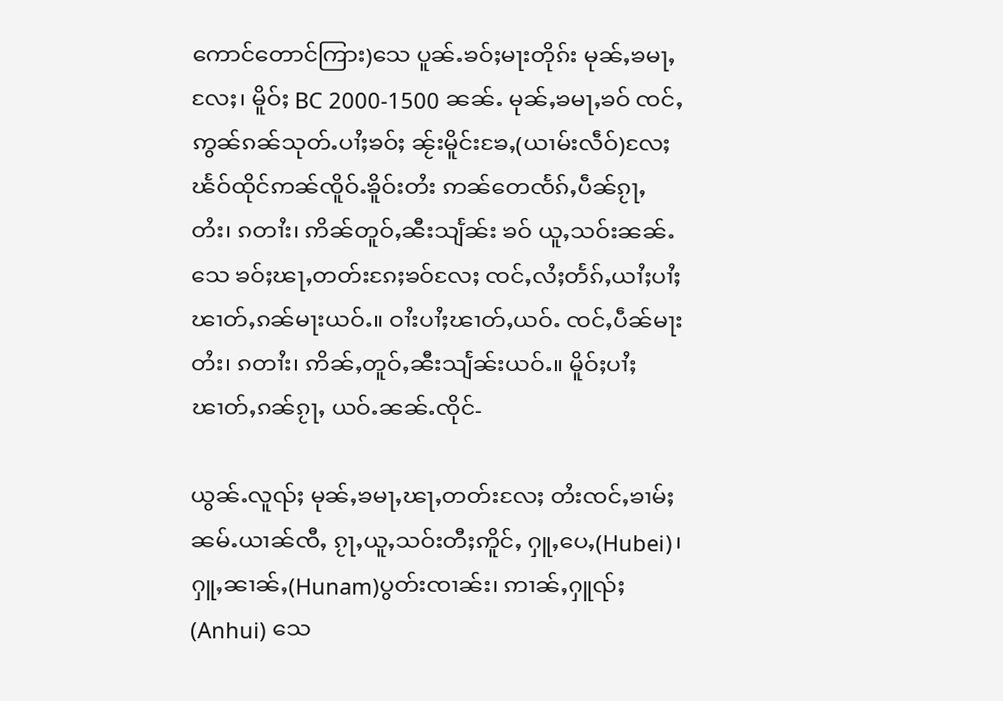ကောင်တောင်ကြား)သေ ပူၼ်ႉၶဝ်ႈမႃးတိုၵ်း မုၼ်ႇၶမႃႇလႄႈ၊ မိူဝ်ႈ BC 2000-1500 ၼၼ်ႉ မုၼ်ႇၶမႃႇၶဝ် ၸင်ႇဢွၼ်ၵၼ်သုတ်ႉပၢႆႈၶဝ်ႈ ၼႂ်းမိူင်းၶႄႇ(ယၢမ်းလဵဝ်)လႄႈ ၽႅဝ်ထိုင်ဢၼ်ၸိူဝ်ႉၶိူဝ်းတႆး ဢၼ်တေၸႅၵ်ႇပဵၼ်ၵႂႃႇ တႆး၊ ၵတၢႆး၊ ဢိၼ်တူဝ်ႇၼီးသျႅၼ်း ၶဝ် ယူႇသဝ်းၼၼ်ႉသေ ၶဝ်ႈၽႃႇတတ်းၵႄႈၶဝ်လႄႈ ၸင်ႇလႆႈတႅၵ်ႇယၢႆႈပၢႆႈၽၢတ်ႇၵၼ်မႃးယဝ်ႉ။ ဝၢႆးပၢႆႈၽၢတ်ႇယဝ်ႉ ၸင်ႇပဵၼ်မႃး တႆး၊ ၵတၢႆး၊ ဢိၼ်ႇတူဝ်ႇၼီးသျႅၼ်းယဝ်ႉ။ မိူဝ်ႈပၢႆႈၽၢတ်ႇၵၼ်ၵႂႃႇ ယဝ်ႉၼၼ်ႉၸိုင်-

ယွၼ်ႉလူၺ်ႈ မုၼ်ႇၶမႃႇၽႃႇတတ်းလႄႈ တႆးၸင်ႇၶၢမ်ႈၼမ်ႉယၢၼ်ၸီႇ ၵႂႃႇယူႇသဝ်းတီႈဢိူင်ႇ ႁူႇပေႇ(Hubei)၊ ႁူႇၼၢၼ်ႇ(Hunam)ပွတ်းၸၢၼ်း၊ ဢၢၼ်ႇႁူၺ်ႈ(Anhui) သေ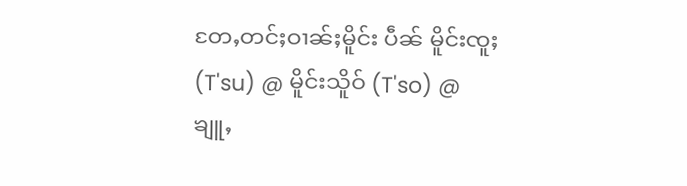တႄႇတင်ႈဝၢၼ်ႈမိူင်း ပဵၼ် မိူင်းၸူႈ (T'su) @ မိူင်းသိူဝ် (T'so) @ ၶျူႇ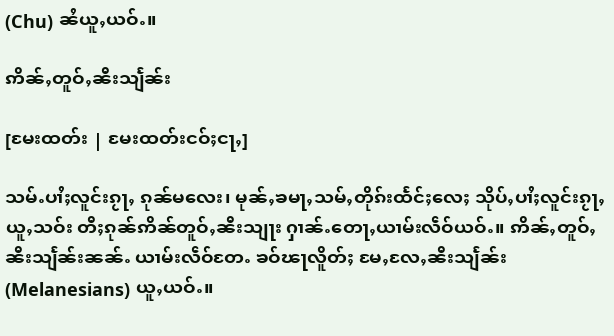(Chu) ၼႆယူႇယဝ်ႉ။

ဢိၼ်ႇတူဝ်ႇၼီးသျႅၼ်း

[မႄးထတ်း | မႄးထတ်းငဝ်ႈငႃႇ]

သမ်ႉပၢႆႈလူင်းၵႂႃႇ ၵုၼ်မလေး၊ မုၼ်ႇၶမႃႇသမ်ႇတိုၵ်းထႅင်ႈလေႈ သိုပ်ႇပၢႆႈလူင်းၵႂႃႇယူႇသဝ်း တီႈၵုၼ်ဢိၼ်တူဝ်ႇၼီးသျႃး ႁၢၼ်ႉတေႃႇယၢမ်းလဵဝ်ယဝ်ႉ။ ဢိၼ်ႇတူဝ်ႇၼီးသျႅၼ်းၼၼ်ႉ ယၢမ်းလဵဝ်တႄႉ ၶဝ်ၽႃလိူတ်ႈ မႄႇလႄႇၼီးသျႅၼ်း(Melanesians) ယူႇယဝ်ႉ။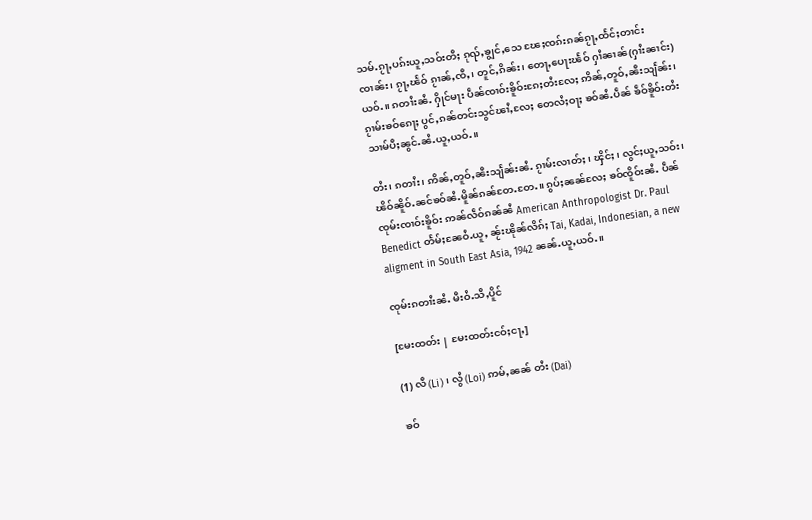သမ်ႉၵႂႃႇပၵ်းယူႇသဝ်းတီႈ ၵုၺ်ႇၶျွင်ႇသေ ၽႄႈၸၵ်းၵၼ်ၵႂႃႇထႅင်ႈတၢင်းၸၢၼ်း၊ ၵႂႃႇၽႅဝ် ၵႂၢၼ်ႇၸီႇ၊ တူင်ႇၵိၼ်း၊ တေႃႇပေႃးၽႅဝ် ႁၢႆၼၢၼ်(ႁၢႆးၼၢင်း)ယဝ်ႉ။ ၵတၢႆးၼႆႉ ႁိုင်မႃး ပဵၼ်ၸၢဝ်းၶိူဝ်းၵႄႈတႆးလႄႈ ဢိၼ်ႇတူဝ်ႇၼီးသျႅၼ်း၊ ၵႂၢမ်းၶဝ်ၵေႃႈ ပွင်ႇၵၼ်တင်းသွင်ၽၢႆႇလႄႈ တေလႆႈဝႃႈ ၶဝ်ၼႆႉပဵၼ် ၶဵဝ်ၶိူဝ်းတႆးသၢမ်ပီႈၼွင်ႉၼႆႉယူႇယဝ်ႉ။

တႆး၊ ၵတၢႆး၊ ဢိၼ်ႇတူဝ်ႇၼီးသျႅၼ်းၼႆႉ ၵႂၢမ်းလၢတ်ႈ၊ ၾိင်ႈ၊ လွင်ႈယူႇသဝ်း၊ ၽိဝ်ၼိူဝ်ႉၼင်ၶဝ်ၼႆႉမိူၼ်ၵၼ်တႄႉတႄႉ။ ၵွပ်ႈၼၼ်လႄႈ ၶဝ်ၸိူဝ်းၼႆႉ ပဵၼ်ၸုမ်းၸၢဝ်းၶိူဝ်း ဢၼ်လဵဝ်ၵၼ်ၼႆ American Anthropologist Dr. Paul Benedict တႅမ်ႈၼႄဝႆႉယူႇ ၼႂ်းၽိုၼ်လိၵ်ႈ Tai, Kadai, Indonesian, a new aligment in South East Asia, 1942 ၼၼ်ႉယူႇယဝ်ႉ။

ၸုမ်းၵတၢႆးၼႆႉ မီးဝႆႉသီႇပိူင်

[မႄးထတ်း | မႄးထတ်းငဝ်ႈငႃႇ]

(1) လီ (Li)၊ လွႆ (Loi) ဢမ်ႇၼၼ် တႆး (Dai)

ၶဝ်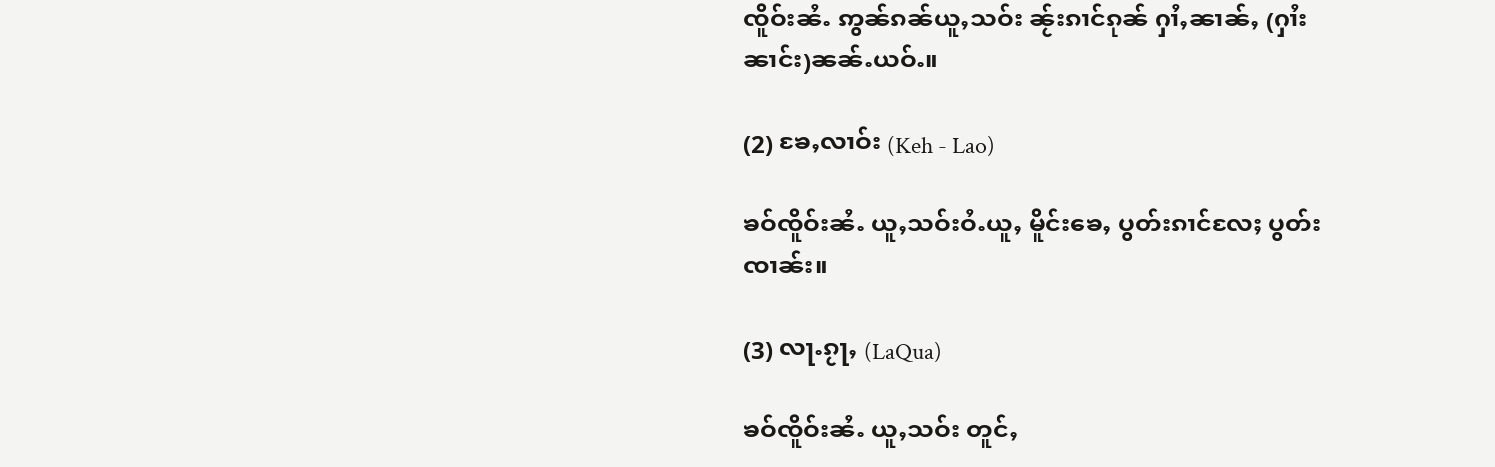ၸိူဝ်းၼႆႉ ဢွၼ်ၵၼ်ယူႇသဝ်း ၼႂ်းၵၢင်ၵုၼ် ႁၢႆႇၼၢၼ်ႇ (ႁၢႆးၼၢင်း)ၼၼ်ႉယဝ်ႉ။

(2) ၶႄႇလၢဝ်း (Keh - Lao)

ၶဝ်ၸိူဝ်းၼႆႉ ယူႇသဝ်းဝႆႉယူႇ မိူင်းၶေႇ ပွတ်းၵၢင်လႄႈ ပွတ်းၸၢၼ်း။

(3) လႃႉၵႂႃႇ (LaQua)

ၶဝ်ၸိူဝ်းၼႆႉ ယူႇသဝ်း တူင်ႇ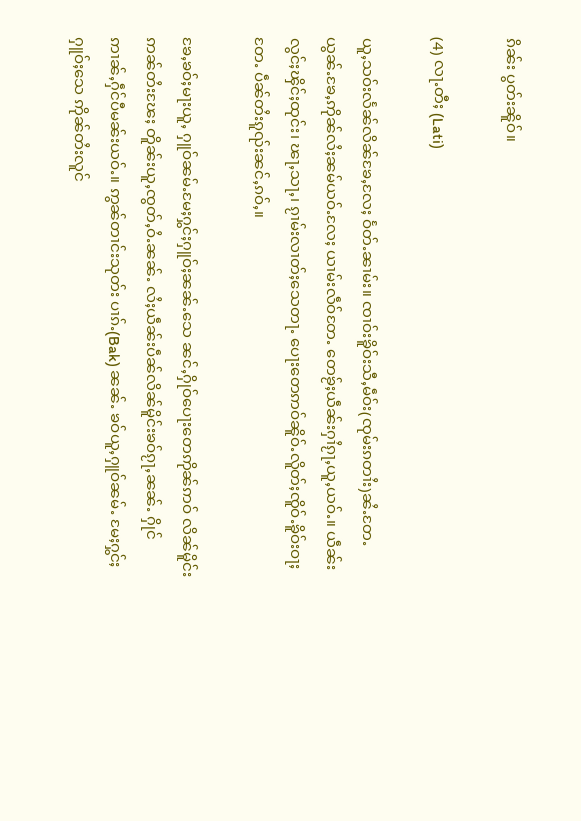ၵိၼ်း ပွတ်းၼိူဝ်။

(4) လႃႉတီႈ (Lati)

ယူႇသဝ်းလႅၼ်လိၼ်ၶႄႇလႄႈ ဝႅတ်ႉၼၢမ်း။ ၸၢဝ်းၶိူဝ်းသီႇမဵဝ်း(ၸုမ်းၵတၢႆး)ၼႆႉတႄႉ ယွၼ်ႉၶႄႇဢိုၼ်လႆႈၼမ်ယဝ်ႉလႄႈ ယၢမ်းလဵဝ်တႄႉ တေၶႂ်ႈယဵၼ်းႁၢႆၵႂႃႇယူႇယဝ်ႉ။ ယဵၼ်းလွင်ႈၾိင်ႈထုင်း၊ ၽႃႇသႃႇ၊ ၵႂၢမ်းလၢတ်ႈသေတႃႉ ပေႃးတေဢဝ်ၼိူဝ်ႉလိူတ်ႈၸိူဝ်ႉၶိူဝ်းဝႃႈတႄႉ ပဵၼ်တႆးၵူၺ်းၼင်ႇၵဝ်ႇ။

ၶႄႇၶဝ်ႈမႃးယူႇ ႁူဝ်ၼမ်ႉမႄႈႁွင်ႈႁူဝ်ႈၼၼ်ႉသေ ၼင်ႇႁိုဝ်ပေႃးတေဢိုၼ်ဢဝ် လိၼ်မိူင်းဢၼ်တႆးၽႄႈ တိူၼ်းယူႇၸွတ်ႇဝႆႉၼၼ်ႉ လႆႈယဵၼ်းပဵၼ်လိၼ်မိူင်းၶဝ်ၵႂႃႇၼၼ်ႉ ႁိုင်ဢၢၼ်ႇႁဵင်ပီမၼ်းယဝ်ႉ။ ဢွၼ်တၢင်းသုတ်း ပၢၵ်ႉ(Bak) ၼၼ်ႉ ၶဝ်ယူႇႁူဝ်ၼမ်ႉ မႄႈႁွင်ႈႁူဝ်ႈသေ ဢိုၼ်တႆးလူင်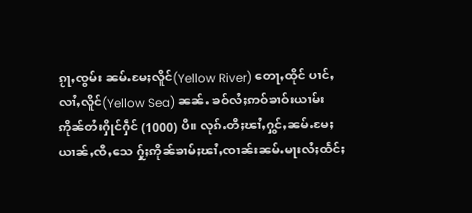ၵႂႃႇၸွမ်း ၼမ်ႉမႄႈလိူင်(Yellow River) တေႃႇထိုင် ပၢင်ႇလၢႆႇလိူင်(Yellow Sea) ၼၼ်ႉ ၶဝ်လႆႈဢဝ်ၶၢဝ်းယၢမ်းဢိုၼ်တႆးႁိုင်ႁဵင် (1000) ပီ။ လုၵ်ႉတီႈၽၢႆႇႁွင်ႇၼမ်ႉမႄႈယၢၼ်ႇၸီႇသေ ႁႂ်ႈဢိုၼ်ၶၢမ်ႈၽၢႆႇၸၢၼ်းၼမ်ႉမႃးလႆႈထႅင်ႈ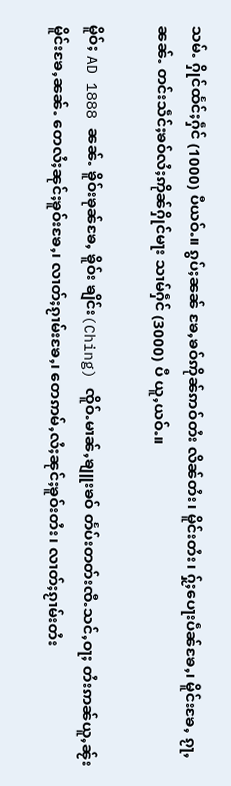သမ်ႉ ႁိုင်ထႅင်ႈႁဵင် (1000) ပီယဝ်ႉ။ ၵွပ်ႈၼၼ် ၶႄႇၶဝ်ဢိုၼ်ဢဝ်တႆး လိၼ်တႆး၊ မိူင်းတႆး၊ ႁႂ်ႈပေႃးပဵၼ်ၶႄႇ၊ မိူင်းၶႄႇ ၵႂႃႇၼၼ်ႉ တင်းသဵင်ႈၶဝ်လႆႈဢိုၼ်ႁိုင်မႃး သၢမ်ႁဵင် (3000) ပီ ယူႇယဝ်ႉ။

မိူဝ်ႈ AD 1888 ၼၼ်ႉ ၶိူဝ်းၶုၼ်ၶႄႇ ၶိူဝ်း ၶျိင်း(Ching) ၸိူဝ်ႉမၢၼ်ႇၶျူးၶဝ် တႅပ်းတတ်းၸီႉသင်ႇဝႃႈ တႆးဢၼ်ယူႇၼႂ်းမိူင်းၶႄႇၼၼ်ႉ တေလႆႈၼုင်ႈၶူဝ်းၶႄႇ၊ လၢတ်ႈၵႂၢမ်းၶႄႇ၊ တေဢမ်ႇလႆႈၼုင်ႈၶူဝ်းတႆး၊ လၢတ်ႈၵႂၢမ်းတႆး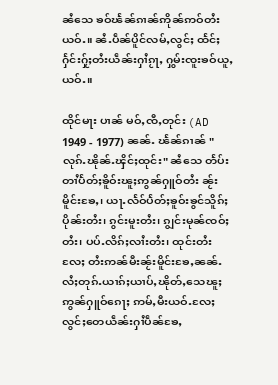ၼႆသေ ၶဝ်ၽႅၼ်ၵၢၼ်ဢိုၼ်ဢဝ်တႆးယဝ်ႉ။ ၼႆႉပဵၼ်ပိူင်လမ်ႇလွင်ႈ ထႅင်ႈႁႅင်းႁႂ်ႈတႆးယဵၼ်းႁၢႆၵႂႃႇ ႁွမ်းၸူးၶဝ်ယူႇယဝ်ႉ။

ထိုင်မႃး ပၢၼ် မဝ်ႇၸီႇတုင်း (AD 1949 - 1977) ၼၼ်ႉ ၽႅၼ်ၵၢၼ် "လုၵ်ႉၽိုၼ်ႉၾိင်ႈထုင်း" ၼႆသေ တႅပ်းတၢႆပႅတ်ႈၶိူဝ်းၽူႈဢွၼ်ႁူဝ်တႆး ၼႂ်းမိူင်းၶႄႇ၊ ယႃႉလႅဝ်ပႅတ်ႈၶူဝ်းၶွင်သိူၵ်ႈပိုၼ်းတႆး၊ ၵွင်းမူးတႆး၊ ၵျွင်းမုၼ်ၸဝ်ႈတႆး၊ ပပ်ႉလိၵ်ႈလၢႆးတႆး၊ ထုင်းတႆးလႄႈ တႆးဢၼ်မီးၼႂ်းမိူင်းၶႄႇၼၼ်ႉ လႆႈတုၵ်ႉယၢၵ်ႈယၢပ်ႇၽိုတ်ႇသေၽူႈဢွၼ်ႁူဝ်ၵေႃႈ ဢမ်ႇမီးယဝ်ႉလႄႈ လွင်ႈတေယဵၼ်းႁၢႆပဵၼ်ၶႄႇ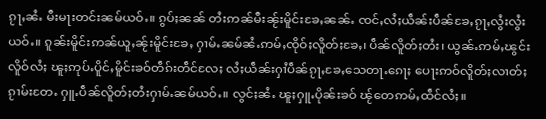ၵႂႃႇၼႆႉ မီးမႃးတင်းၼမ်ယဝ်ႉ။ ၵွပ်ႈၼၼ် တႆးဢၼ်မီးၼႂ်းမိူင်းၶႄႇၼၼ်ႉ ၸင်ႇလႆႈယဵၼ်းပဵၼ်ၶႄႇၵႂႃႇလွႆးလွႆးယဝ်ႉ။ ၵူၼ်းမိူင်းဢၼ်ယူႇၼႂ်းမိူင်းၶႄႇ ႁၢမ်ႉၼမ်ၼႆႉဢမ်ႇၸိုဝ်ႈလိူတ်ႈၶႄႇ၊ ပဵၼ်လိူတ်ႈတႆး၊ ယွၼ်ႉဢမ်ႇၽွင်းလိူဝ်လႆႈ ၽူႈဢုပ်ႉပိူင်ႇမိူင်းၶဝ်တဵၵ်းတဵင်လႄႈ လႆႈယဵၼ်းႁၢႆပဵၼ်ၵႂႃႇၶႄႇသေတႃႉၵေႃႈ ပေႃးဢဝ်လိူတ်ႈလၢတ်ႈၵႂၢမ်းတႄႉ ႁူႉပဵၼ်လိူတ်ႈတႆးႁၢမ်ႉၼမ်ယဝ်ႉ။ လွင်ႈၼႆႉ ၽူႈႁူႉပိုၼ်းၶဝ် ၽႂ်တေဢမ်ႇထဵင်လႆႈ။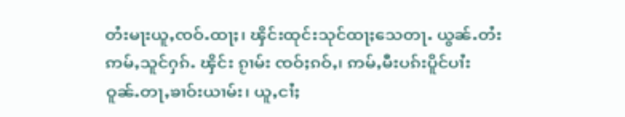တႆးမႃးယူႇၸဝ်ႉထႃႈ၊ ၾိင်းထုင်းသုင်ထႃႈသေတႃႉ ယွၼ်ႉတႆးဢမ်ႇသူင်ႁၵ်ႉ ၾိင်း ၵႂၢမ်း ၸဝ်ႈၵဝ်ႇ၊ ဢမ်ႇမီးပၵ်းပိူင်ပၢႆးဝူၼ်ႉတႃႇၶၢဝ်းယၢမ်း၊ ယူႇငၢႆႈ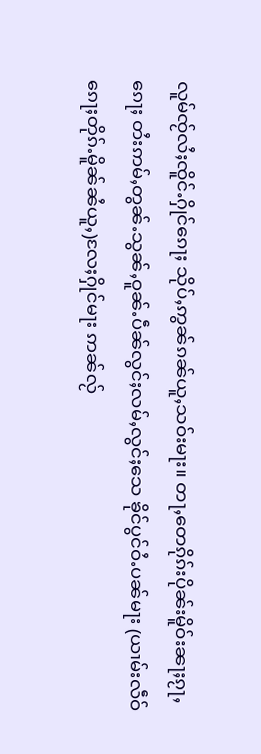လူမ်ၸႂ်လႆႈၸိူင်ႉႁိုင်ၵေႃႈ သိုပ်ႇဢွၼ်ၵၼ်ယူႇသဝ်းမႃး။ တႃႇတေၵိုၵ်းပိုၼ်းမိူဝ်းၼႃႈၵႂႃႇၵေႃႈ တႆးဢမ်ႇတွၼ်ႉသွၼ်ႇဝူၼ်ႉပဵၼ်လွင်ႈလမ်ႇလွင်ႈသေ ၶိုင်ပွင်ဝႆႉပၼ်မႃး (ယၢမ်းလဵဝ်ၵေႃႈတိုၵ်ႉမိူၼ်ၼႆယူႇ)လႄႈႁိုင်မႃး ဢၼ်လႂ်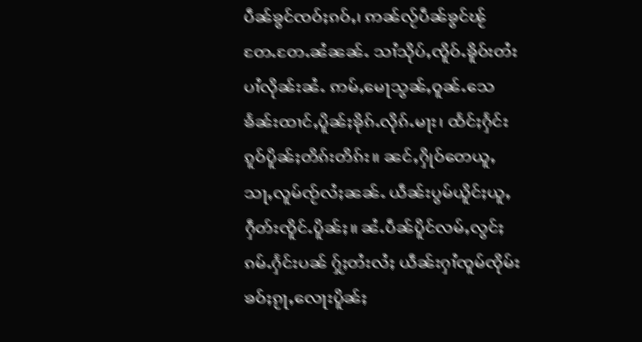ပဵၼ်ၶွင်ၸဝ်ႈၵဝ်ႇ၊ ဢၼ်လႂ်ပဵၼ်ၶွင်ၽႂ်တႄႉတႄႉၼႆၼၼ်ႉ သၢႆသိုပ်ႇၸိူဝ်ႉၶိူဝ်းတႆးပၢႆလိုၼ်းၼႆႉ ဢမ်ႇမေႃသွၼ်ႇဝူၼ်ႉသေ ၶႅၼ်းထၢင်ႇပိူၼ်ႈၶိုၵ်ႉလိုၵ်ႉမႃး၊ ထႅင်ႈႁႅင်းၵူဝ်ပိူၼ်ႈတိၵ်းတိၵ်း။ ၼင်ႇႁိုဝ်တေယူႇသႃႇလူမ်ၸႂ်လႆႈၼၼ်ႉ ယဵၼ်းပွမ်ယိူင်ႈယူႇႁဵတ်းၸိူင်ႉပိူၼ်ႈ။ ၼႆႉပဵၼ်ပိူင်လမ်ႇလွင်ႈ ၵမ်ႉႁႅင်းပၼ် ႁႂ်ႈတႆးလႆႈ ယဵၼ်းႁၢႆၸူမ်ၸိုမ်းၶဝ်ႈၵႂႃႇလေႃးပိူၼ်ႈ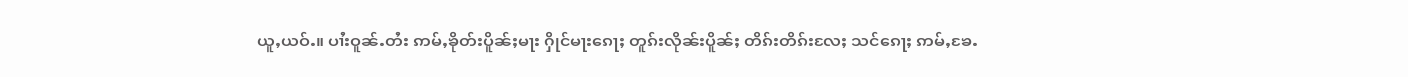ယူႇယဝ်ႉ။ ပၢႆးဝူၼ်ႉတႆး ဢမ်ႇၶိုတ်းပိူၼ်ႈမႃး ႁိုင်မႃးၵေႃႈ တူၵ်းလိုၼ်းပိူၼ်ႈ တိၵ်းတိၵ်းလႄႈ သင်ၵေႃႈ ဢမ်ႇၶႄႉ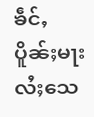ၶဵင်ႇပိူၼ်ႈမႃးလႆႈသေ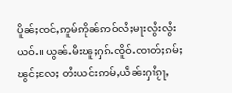ပိူၼ်ႈၸင်ႇဢူမ်ဢိုၼ်ဢဝ်လႆႈမႃးလွႆးလွႆးယဝ်ႉ။ ယွၼ်ႉမီးၽူႈႁၵ်ႉၸိူဝ်ႉၸၢတ်ႈၵမ်ႈၽွင်ႈလႄႈ တႆးယင်းဢမ်ႇယဵၼ်းႁၢႆၵႂႃႇ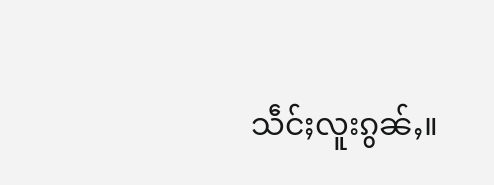သဵင်ႈလူးၵွၼ်ႇ။